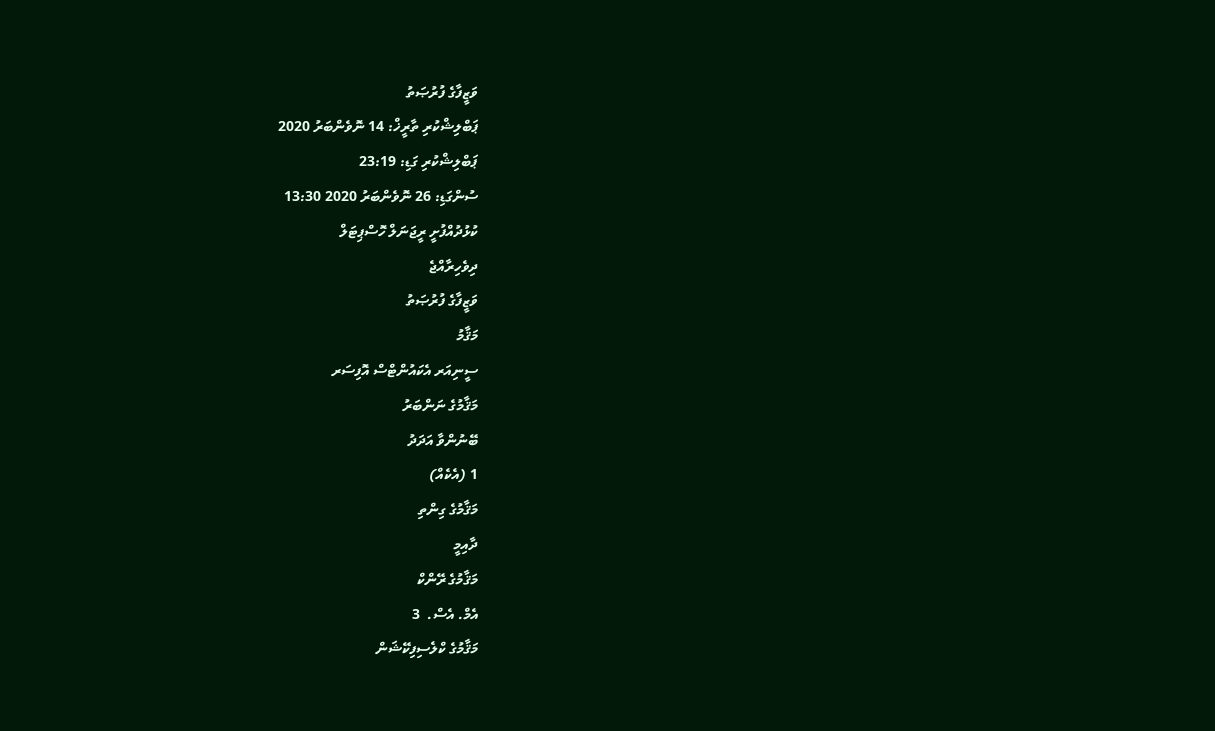ވަޒީފާގެ ފުރުޞަތު
ޕަބްލިޝްކުރި ތާރީޚް: 14 ނޮވެންބަރު 2020
ޕަބްލިޝްކުރި ގަޑި: 23:19
ސުންގަޑި: 26 ނޮވެންބަރު 2020 13:30
ކުޅުދުއްފުށީ ރީޖަނަލް ހޮސްޕިޓަލް
ދިވެހިރާއްޖެ
ވަޒީފާގެ ފުރުޞަތު
މަޤާމު
ސީނިއަރ އެކައުންޓްސް އޮފިސަރ
މަޤާމުގެ ނަންބަރު
ބޭނުންވާ އަދަދު
1 (އެކެއް)
މަޤާމުގެ ގިންތި
ދާއިމީ
މަޤާމުގެ ރޭންކް
އެމް. އެސް.  3
މަޤާމުގެ ކްލެސިފިކޭޝަން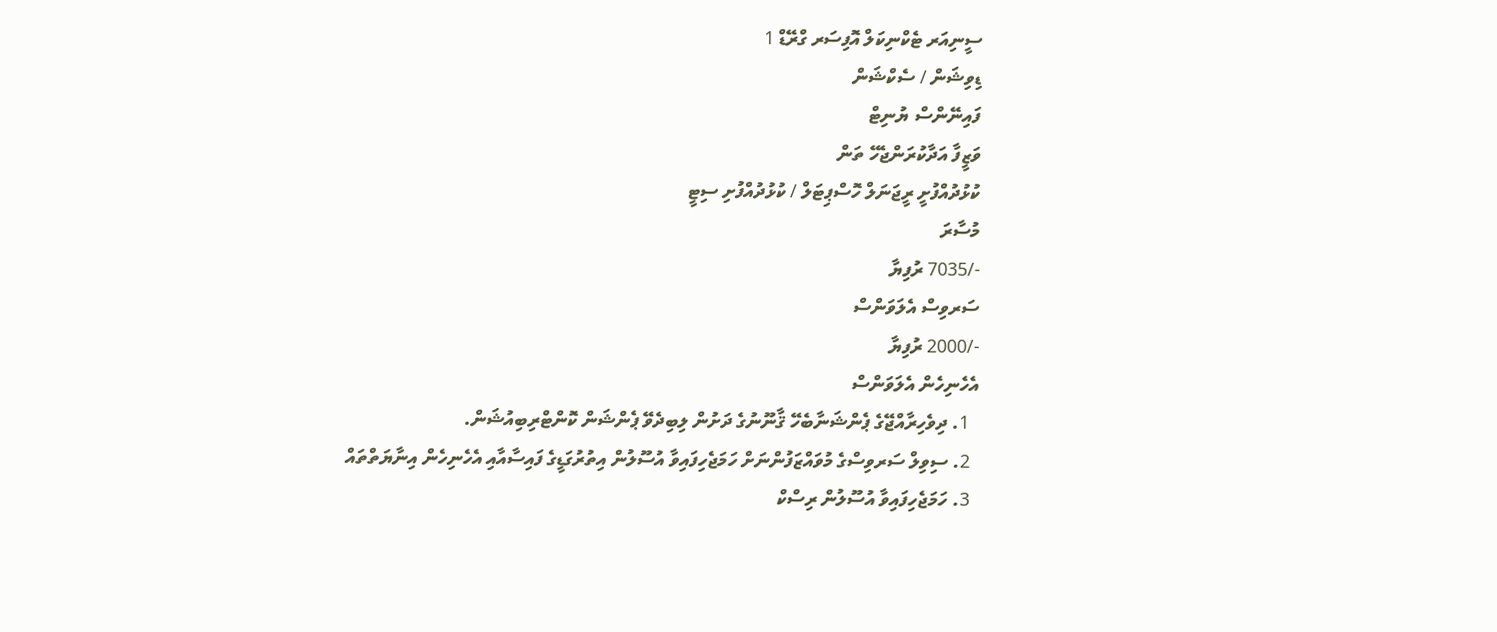ސީނިއަރ ޓެކްނިކަލް އޮފިސަރ ގްރޭޑް 1
ޑިވިޝަން / ސެކްޝަން
ފައިނޭންސް ޔުނިޓް
ވަޒީފާ އަދާކުރަންޖެހޭ ތަން
ކުޅުދުއްފުށީ ރީޖަނަލް ހޮސްޕިޓަލް / ކުޅުދުއްފުށި ސިޓީ
މުސާރަ
-/7035 ރުފިޔާ
ސަރވިސް އެލަވަންސް
-/2000 ރުފިޔާ
އެހެނިހެން އެލަވަންސް
  1. ދިވެހިރާއްޖޭގެ ޕެންޝަނާބެހޭ ޤާނޫނުގެ ދަށުން ލިބިދެވޭ ޕެންޝަން ކޮންޓްރިބިއުޝަން.
  2. ސިވިލް ސަރވިސްގެ މުވައްޒަފުންނަށް ހަމަޖެހިފައިވާ އުސޫލުން އިތުރުގަޑީގެ ފައިސާއާއި އެހެނިހެން އިނާޔަތްތައް
  3. ހަމަޖެހިފައިވާ އުސޫލުން ރިސްކް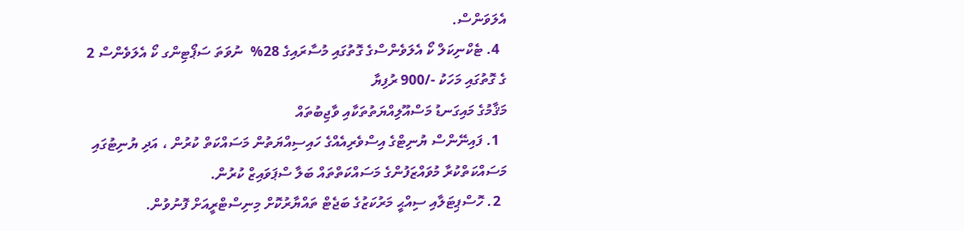އެލަވަންސް.
  4. ޓެކްނިކަލް ކޯ އެލަވެންސްގެ ގޮތުގައި މުސާރައިގެ 28%  ނުވަތަ ސަޕޯޓިންގ ކޯ އެލަވެންސް 2 ގެ ގޮތުގައި މަހަކު -/900 ރުފިޔާ
މަޤާމުގެ މައިގަނޑު މަސްއޫލިއްޔަތުތަކާއި ވާޖިބުތައް
  1. ފައިނޭންސް ޔުނިޓްގެ އިސްވެރިއެއްގެ ހައިސިއްޔަތުން މަސައްކަތް ކުރުން ، އަދި ޔުނިޓުގައި މަސައްކަތްކުރާ މުވައްޒަފުންގެ މަސައްކަތްތައް ބަލާ ސްޕަވައިޒް ކުރުން.
  2. ހޮސްޕިޓަލާއި ސިއްޙީ މަރުކަޒުގެ ބަޖެޓް ތައްޔާރުކޮށް މިނިސްޓްރީއަށް ފޮނުވުން.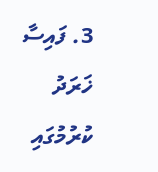3. ފައިސާ ޚަރަދު ކުރުމުގައި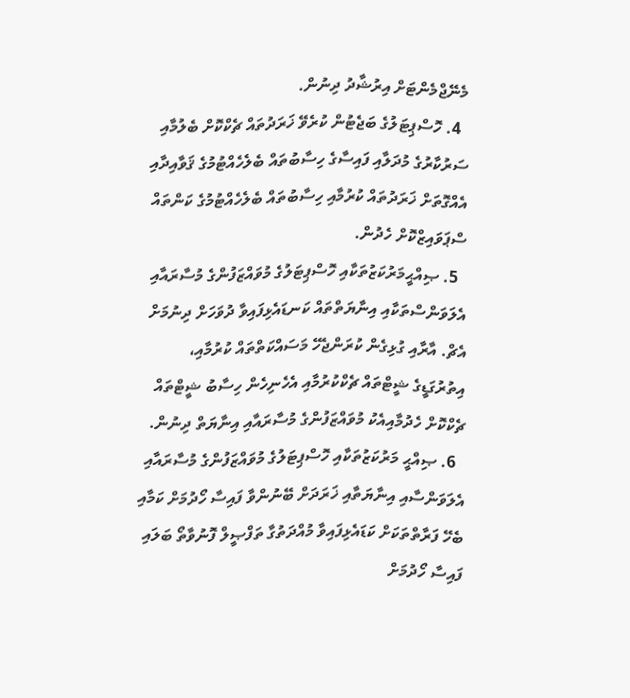މެނޭޖްމެންޓަށް އިރުޝާދު ދިނުން.
  4. ހޮސްޕިޓަލުގެ ބަޖެޓުން ކުރެވޭ ޚަރަދުތައް ޗެކްކޮށް ބެލުމާއި ސަރުކާރުގެ މުދަލާއި ފައިސާގެ ހިސާބުތައް ބެލެހެއްޓުމުގެ ޤަވާއިދާއި އެއްގޮތަށް ޚަރަދުތައް ކުރުމާއި ހިސާބުތައް ބެލެހެއްޓުމުގެ ކަންތައް ސްޕަވައިޒްކޮށް ހެދުން.
  5. ޞިއްޙީމަރުކަޒުތަކާއި ހޮސްޕިޓަލުގެ މުވައްޒަފުންގެ މުސާރައާއި އެލަވަންސްތަކާއި އިނާޔަތްތައް ކަނޑައެޅިފައިވާ ދުވަހަށް ދިނުމަށް އެޗް. އާރާއި ގުޅިގެން ކުރަންޖެހޭ މަސައްކަތްތައް ކުރުމާއި، އިތުރުގަޑީގެ ޝީޓްތައް ޗެކްކުރުމާއި އެހެނިހެން ހިސާބު ޝީޓްތައް ޗެކްކޮށް ހެދުމާއިއެކު މުވައްޒަފުންގެ މުސާރައާއި އިނާޔަތް ދިނުން.
  6. ޞިއްޙީ މަރުކަޒުތަކާއި ހޮސްޕިޓަލުގެ މުވައްޒަފުންގެ މުސާރައާއި އެލަވަންސާއި އިނާޔަތާއި ޚަރަދަށް ބޭނުންވާ ފައިސާ ހޯދުމަށް ކަމާއި ބެހޭ ފަރާތްތަކަށް ކަޑައެޅިފައިވާ މުއްދަތުގާ ތަފްޞީލް ފޮނުވާތޯ ބަލައި ފައިސާ ހޯދުމަށް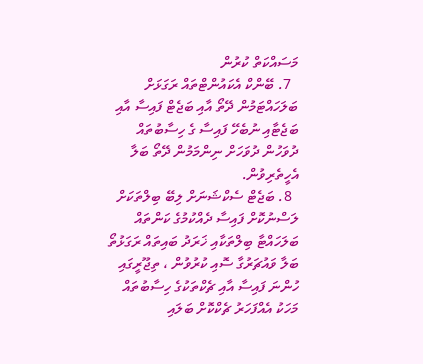މަސައްކަތް ކުރުން
  7. ބޭންކް އެކައުންޓްތައް ރަގަޅަށް ބަލަހައްޓަމުން ދޭތޯ އާއި ބަޖެޓް ފައިސާ އާއި ބަޖެޓާއި ނުބެހޭ ފައިސާ ގެ ހިސާބުތައް ދުވަހުން ދުވަހަށް ނިންމަމުން ދޭތޯ ބަލާ އެހީތެރިވުން.
  8. ބަޖެޓް ސެކްޝަނަށް ލިބޭ ބިލްތަކަށް ލަސްނުކޮށް ފައިސާ ދެއްކުމުގެ ކަންތައް ބަލަހައްޓާ ބިލްތަކާއި ޚަރަދު ބައިތައް ރަގަޅުތޯ ބަލާ ވައުޗަރުގާ ސޮއި ކުރުވުން ، ތިޖޫރީގައި ހުންނަ ފައިސާ އާއި ޗެކްތަކުގެ ހިސާބުތައް މަހަކު އެއްފަހަރު ޗެކްކޮށް ބަލައި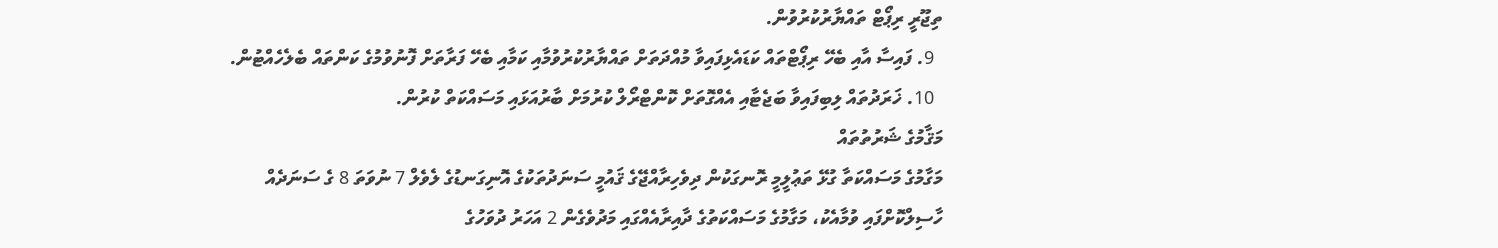ތިޖޫރީ ރިޕޯޓް ތައްޔާރުކުރުވުން.
  9. ފައިސާ އާއި ބެހޭ ރިޕޯޓްތައް ކަޑައެޅިފައިވާ މުއްދަތަށް ތައްޔާރުކުރުވުމާއި ކަމާއި ބެހޭ ފަރާތަށް ފޮނުވުމުގެ ކަންތައް ބެލެހެއްޓުން.
  10. ޚަރަދުތައް ލިބިފައިވާ ބަޖެޓާއި އެއްގޮތަށް ކޮންޓްރޯލް ކުރުމަށް ބާރުއަޅައި މަސައްކަތް ކުރުން.
މަޤާމުގެ ޝަރުތުތައް
މަގާމުގެ މަސައްކަތާ ގުޅޭ ތަޢުލީމީ ރޮނގަކުން ދިވެހިރާއްޖޭގެ ޤައުމީ ސަނަދުތަކުގެ އޮނިގަނޑުގެ ލެވެލް 7 ނުވަތަ 8 ގެ ސަނަދެއް ހާސިލްކޮށްފައި ވުމާއެކު، މަގާމުގެ މަސައްކަތުގެ ދާއިރާއެއްގައި މަދުވެގެން 2 އަހަރު ދުވަހުގެ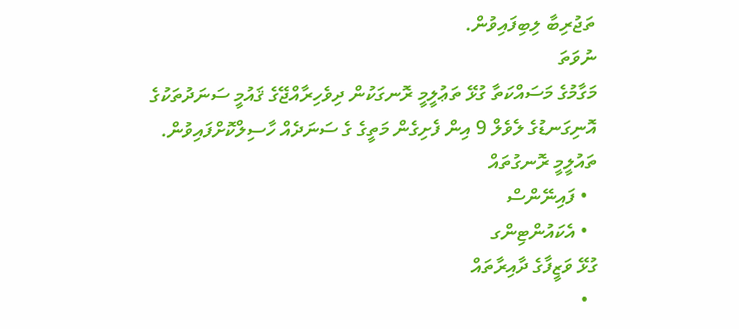ތަޖުރިބާ ލިބިފައިވުން.
ނުވަތަ
މަގާމުގެ މަސައްކަތާ ގުޅޭ ތަޢުލީމީ ރޮނގަކުން ދިވެހިރާއްޖޭގެ ޤައުމީ ސަނަދުތަކުގެ އޮނިގަނޑުގެ ލެވެލް 9 އިން ފެށިގެން މަތީގެ ގެ ސަނަދެއް ހާސިލްކޮށްފައިވުން.
ތައުލީމީ ރޮނގުތައް
  • ފައިނޭންސް
  • އެކައުންޓިންގ
ގުޅޭ ވަޒީފާގެ ދާއިރާތައް
  •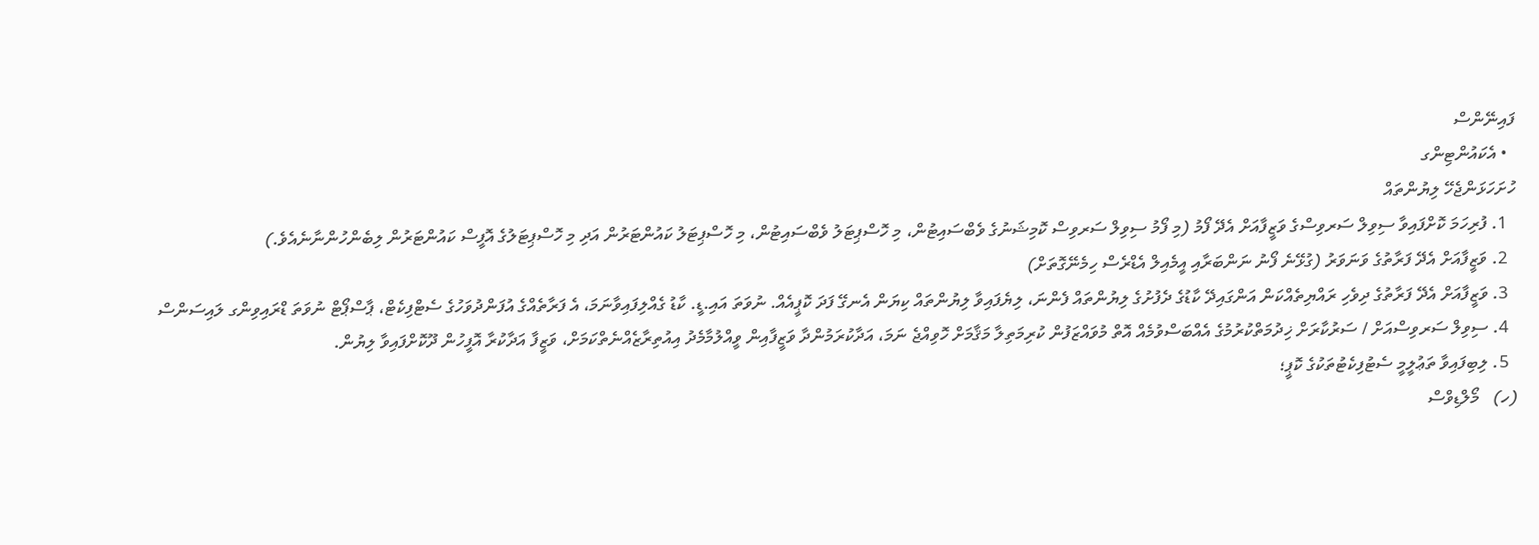ފައިނޭންސް
  • އެކައުންޓިންގ
ހުށަހަޅަންޖެހޭ ލިޔުންތައް
  1. ފުރިހަމަ ކޮށްފައިވާ ސިވިލް ސަރވިސްގެ ވަޒީފާއަށް އެދޭ ފޯމު (މި ފޯމު ސިވިލް ސަރވިސް ކޮމިޝަނުގެ ވެބްސައިޓުން، މި ހޮސްޕިޓަލު ވެބްސައިޓުން، މި ހޮސްޕިޓަލު ކައުންޓަރުން އަދި މި ހޮސްޕިޓަލުގެ އޮފީސް ކައުންޓަރުން ލިބެންހުންނާނެއެވެ.)
  2. ވަޒީފާއަށް އެދޭ ފަރާތުގެ ވަނަވަރު (ގުޅޭނެ ފޯނު ނަންބަރާއި އީމެއިލް އެޑްރެސް ހިމެނޭގޮތަށް)
  3. ވަޒީފާއަށް އެދޭ ފަރާތުގެ ދިވެހި ރައްޔިތެއްކަން އަންގައިދޭ ކާޑުގެ ދެފުށުގެ ލިޔުންތައް ފެންނަ، ލިޔެފައިވާ ލިޔުންތައް ކިޔަން އެނގޭ ފަދަ ކޮޕީއެއް. ނުވަތަ އައި.ޑީ. ކާޑު ގެއްލިފައިވާނަމަ، އެ ފަރާތެއްގެ އުފަންދުވަހުގެ ސެޓްފިކެޓް، ޕާސްޕޯޓް ނުވަތަ ޑްރައިވިންގ ލައިސަންސް
  4. ސިވިލް ސަރވިސްއަށް / ސަރުކާރަށް ޚިދުމަތްކުރުމުގެ އެއްބަސްވުމެއް އޮތް މުވައްޒަފުން ކުރިމަތިލާ މަޤާމަށް ހޮވިއްޖެ ނަމަ، އަދާކުރަމުންދާ ވަޒީފާއިން ވީއްލުމާމެދު އިއުތިރާޒެއްނެތްކަމަށް، ވަޒީފާ އަދާކުރާ އޮފީހުން ދޫކޮށްފައިވާ ލިޔުން.
  5. ލިބިފައިވާ ތަޢުލީމީ ސެޓުފިކެޓުތަކުގެ ކޮޕީ؛
(ހ)   މޯލްޑިވްސް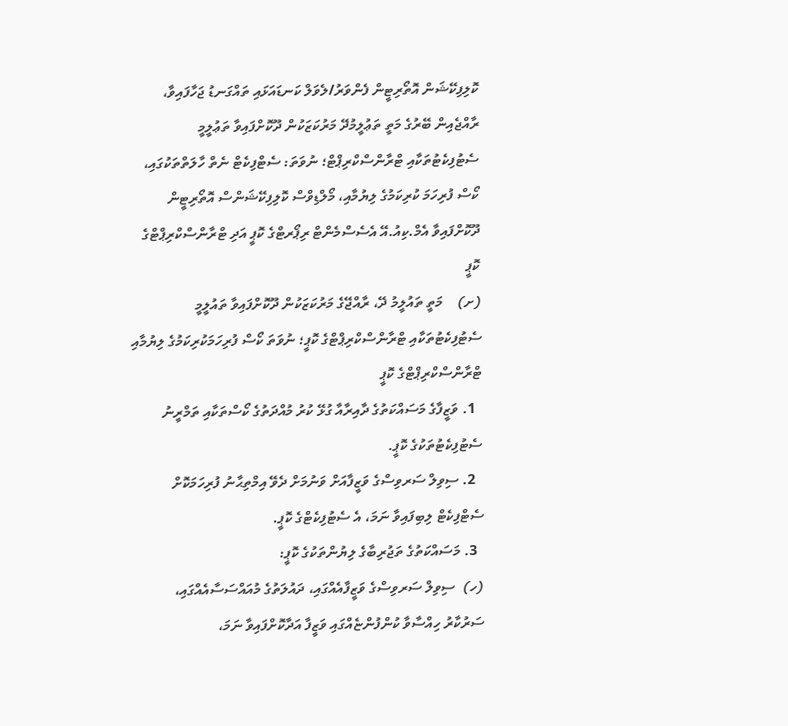ކޮލިފިކޭޝަން އޮތޯރިޓީން ފެންވަރު/ލެވަލް ކަނޑައަޅައި ތައްގަނޑު ޖަހާފައިވާ، ރާއްޖެއިން ބޭރުގެ މަތީ ތަޢުލީމުދޭ މަރުކަޒަކުން ދޫކޮށްފައިވާ ތަޢުލީމީ ސެޓުފިކެޓުތަކާއި ޓްރާންސްކްރިޕްޓް؛ ނުވަތަ: ސެޓްފިކެޓް ނެތް ހާލަތްތަކުގައި، ކޯސް ފުރިހަމަ ކުރިކަމުގެ ލިޔުމާއި، މޯލްޑިވްސް ކޮލިފިކޭޝަންސް އޮތޯރިޓީން ދޫކޮށްފައިވާ އެމް.ކިއު.އޭ އެސެސްމެންޓް ރިޕޯރޓްގެ ކޮޕީ އަދި ޓްރާންސްކްރިޕްޓްގެ ކޮޕީ
(ށ)    މަތީ ތައުލީމު ދޭ، ރާއްޖޭގެ މަރުކަޒަކުން ދޫކޮށްފައިވާ ތައުލީމީ ސެޓުފިކެޓުތަކާއި ޓްރާންސްކްރިޕްޓްގެ ކޮޕީ؛ ނުވަތަ ކޯސް ފުރިހަމަކުރިކަމުގެ ލިޔުމާއި ޓްރާންސްކްރިޕްޓްގެ ކޮޕީ
  1. ވަޒީފާގެ މަސައްކަތުގެ ދާއިރާއާ ގުޅޭ ކުރު މުއްދަތުގެ ކޯސްތަކާއި ތަމްރީނު ސެޓުފިކެޓުތަކުގެ ކޮޕީ.
  2. ސިވިލް ސަރވިސްގެ ވަޒީފާއަށް ވަނުމަށް ދެވޭ އިމްތިޙާނު ފުރިހަމަކޮށް ސެޓްފިކެޓް ލިބިފައިވާ ނަމަ، އެ ސެޓުފިކެޓްގެ ކޮޕީ.
  3. މަސައްކަތުގެ ތަޖުރިބާގެ ލިޔުންތަކުގެ ކޮޕީ:
(ހ)  ސިވިލް ސަރވިސްގެ ވަޒީފާއެއްގައި، ދައުލަތުގެ މުއައްސަސާއެއްގައި، ސަރުކާރު ހިއްސާވާ ކުންފުންޏެއްގައި ވަޒީފާ އަދާކޮށްފައިވާ ނަމަ،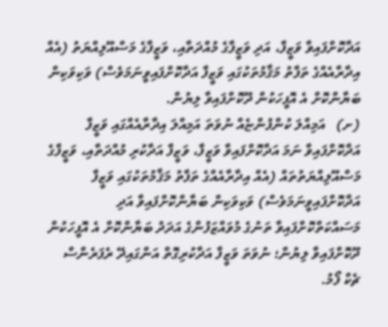އަދާކޮށްފައިވާ ވަޒީފާ، އަދި ވަޒީފާގެ މުއްދަތާއި، ވަޒީފާގެ މަސްއޫލިއްޔަތު (އެއް އިދާރާއެއްގެ ތަފާތު މަޤާމުތަކުގައި ވަޒީފާ އަދާކޮށްފައިވީނަމަވެސް) ވަކިވަކިން ބަޔާންކޮށް އެ އޮފީހަކުން ދޫކޮށްފައިވާ ލިޔުން.
(ށ)   އަމިއްލަ ކުންފުންޏެއް ނުވަތަ އަމިއްލަ އިދާރާއެއްގައި ވަޒީފާ އަދާކޮށްފައިވާ ނަމަ އަދާކޮށްފައިވާ ވަޒީފާ، ވަޒީފާ އަދާކުރި މުއްދަތާއި، ވަޒީފާގެ މަސްއޫލިއްޔަތުތައް (އެއް އިދާރާއެއްގެ ތަފާތު މަޤާމުތަކުގައި ވަޒީފާ އަދާކޮށްފައިވީނަމަވެސް) ވަކިވަކިން ބަޔާންކޮށްފައިވާ އަދި މަސައްކަތްކޮށްފައިވާ ތަނުގެ މުވައްޒަފުންގެ އަދަދު ބަޔާންކޮށް އެ އޮފީހަކުން ދޫކޮށްފައިވާ ލިޔުން؛ ނުވަތަ ވަޒީފާ އަދާކުރިގޮތް އަންގައިދޭ ރެފަރެންސް ޗެކް ފޯމު.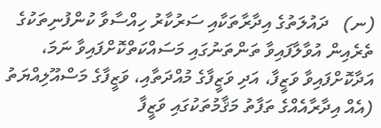(ނ)   ދައުލަތުގެ އިދާރާތަކާއި ސަރުކާރު ހިއްސާވާ ކުންފުނިތަކުގެ ތެރެއިން އުވާލާފައިވާ ތަންތަނުގައި މަސައްކަތްކޮށްފައިވާ ނަމަ،  އަދާކޮށްފައިވާ ވަޒީފާ، އަދި ވަޒީފާގެ މުއްދަތާއި، ވަޒީފާގެ މަސްއޫލިއްޔަތު (އެއް އިދާރާއެއްގެ ތަފާތު މަޤާމުތަކުގައި ވަޒީފާ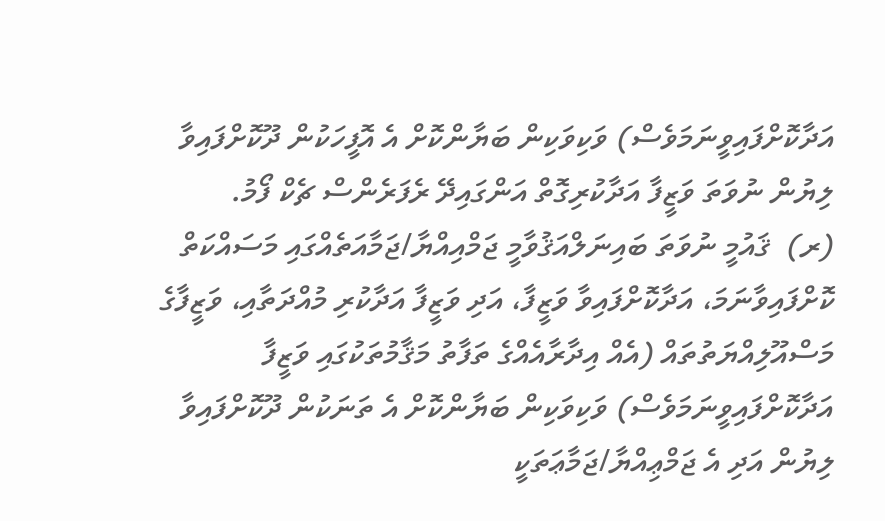އަދާކޮށްފައިވީނަމަވެސް) ވަކިވަކިން ބަޔާންކޮށް އެ އޮފީހަކުން ދޫކޮށްފައިވާ ލިޔުން ނުވަތަ ވަޒީފާ އަދާކުރިގޮތް އަންގައިދޭ ރެފަރެންސް ޗެކް ފޯމު.
(ރ)  ޤައުމީ ނުވަތަ ބައިނަލްއަޤުވާމީ ޖަމްއިއްޔާ/ޖަމާއަތެއްގައި މަސައްކަތް ކޮށްފައިވާނަމަ، އަދާކޮށްފައިވާ ވަޒީފާ، އަދި ވަޒީފާ އަދާކުރި މުއްދަތާއި، ވަޒީފާގެ މަސްއޫލިއްޔަތުތައް (އެއް އިދާރާއެއްގެ ތަފާތު މަޤާމުތަކުގައި ވަޒީފާ އަދާކޮށްފައިވީނަމަވެސް) ވަކިވަކިން ބަޔާންކޮށް އެ ތަނަކުން ދޫކޮށްފައިވާ ލިޔުން އަދި އެ ޖަމްޢިއްޔާ/ޖަމާޢަތަކީ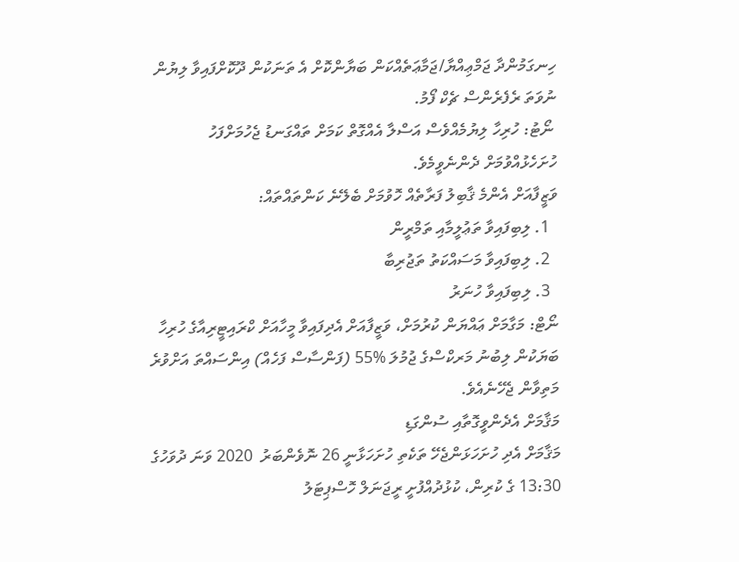ހިނގަމުންދާ ޖަމްޢިއްޔާ/ޖަމާޢަތެއްކަން ބަޔާންކޮށް އެ ތަނަކުން ދޫކޮށްފައިވާ ލިޔުން ނުވަތަ ރެފެރެންސް ޗެކް ފޯމު.
 ނޯޓު: ހުރިހާ ލިޔުމެއްވެސް އަސްލާ އެއްގޮތް ކަމަށް ތައްގަނޑު ޖެހުމަށްފަހު ހުށަހެޅުއްވުމަށް ދެންނެވީމެވެ.
ވަޒީފާއަށް އެންމެ ޤާބިލު ފަރާތެއް ހޮވުމަށް ބެލޭނެ ކަންތައްތައް:
  1. ލިބިފައިވާ ތަޢުލީމާއި ތަމްރީން
  2. ލިބިފައިވާ މަސައްކަތު ތަޖުރިބާ
  3. ލިބިފައިވާ ހުނަރު
ނޯޓް: މަގާމަށް ޢައްޔަން ކުރުމަށް، ވަޒީފާއަށް އެދިފައިވާ މީހާއަށް ކްރައިޓީރިއާގެ ހުރިހާ ބަޔަކުން ލިބުނު މަރކްސްގެ ޖުމުލަ %55 (ފަންސާސް ފަހެއް) އިންސައްތަ އަށްވުރެ މަތިވާން ޖެހޭނެއެވެ.
މަޤާމަށް އެދެންވީގޮތާއި ސުންގަޑި
މަޤާމަށް އެދި ހުށަހަޅަންޖެހޭ ތަކެތި ހުށަހަޅާނީ 26 ނޮވެންބަރު  2020 ވަނަ ދުވަހުގެ 13:30 ގެ ކުރިން، ކުޅުދުއްފުށީ ރީޖަނަލް ހޮސްޕިޓަލު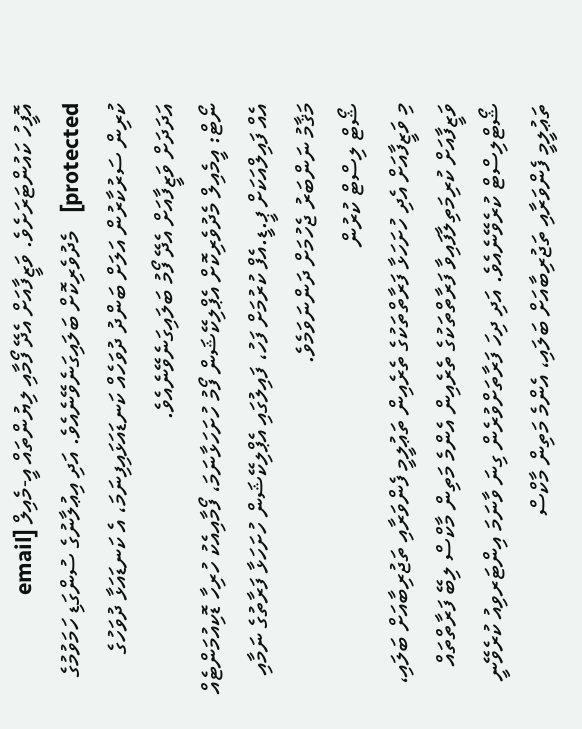އޮފީހު ކައުންޓަރަށެވެ. ވަޒީފާއަށް އެދޭ ފޯމާއި ލިޔުންތައް އީ-މެއިލް [email protected]   މެދުވެރިކޮށް ބަލައިގަނެވޭނެއެވެ. އަދި އިޢުލާނުގެ ސުންގަޑި ހަމަވުމުގެ ކުރިން ސަރުކާރުން އަލަށް ބަންދު ދުވަހެއް ކަނޑައަޅައިފިނަމަ، އެ ކަނޑައަޅާ ދުވަހުގެ އަދަދަށް ވަޒީފާއަށް އެދޭ ފޯމު ބަލައިގަނެވޭނެއެވެ.
ނޯޓް: އީމެއިލް މެދުވެރިކޮށް އެޕްލިކޭޝަން ފޯމު ހުށަހަޅާނަމަ، ފޯމާއިއެކު ހުރިހާ ޑޮކިއުމަންޓެއް އެއް ފައިލްއަކަށް ޕީ.ޑީ.އެފް ކުރުމަށް ފަހު، ފައިލުގައި އެޕްލިކޭޝަން ހުށަހަޅާ ފަރާތުގެ ނަމާއި މަޤާމު ނަންބަރު ޖެހުމަށް ދަންނަވަމެވެ.
ޝޯޓް ލިސްޓް ކުރުން
މި ވަޒީފާއަށް އެދި ހުށަހަޅާ ފަރާތްތަކުގެ ތެރެއިން ތަޢުލީމީ ފެންވަރާއި ތަޖުރިބާއަށް ބަލައި، ވަޒީފާއަށް ކުރިމަތިލާފައިވާ ފަރާތްތަކުގެ ތެރެއިން އެންމެ މަތިން މާކްސް ލިބޭ ފަރާތްތައް ޝޯޓްލިސްޓް ކުރެވޭނެއެވެ. އަދި ދިހަ ފަރާތަށްވުރެން ގިނަ ވާނަމަ އިންޓަރވިއު ކުރެވޭނީ ތަޢުލީމީ ފެންވަރާއި ތަޖުރިބާއަށް ބަލައި، އެންމެ މަތިން މާކްސް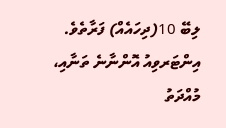ލިބޭ 10(ދިހައެއް) ފަރާތެވެ.
އިންޓަރވިއު އޮންނާނެ ތަނާއި، މުއްދަތު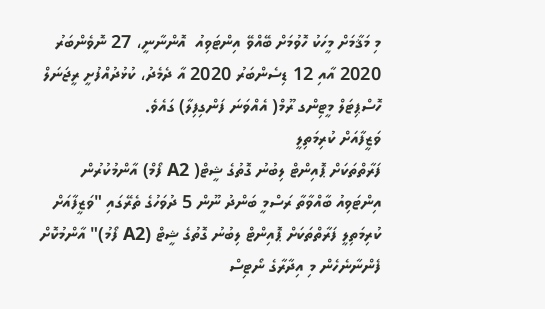މި މަޤާމަށް މީހަކު ހޮވުމަށް ބޭއްވޭ އިންޓަވިއު  އޮންނާނީ، 27 ނޮވެންބަރު 2020 އާއި 12 ޑިސެންބަރު 2020 އާ ދެމެދު، ކުޅުދުއްފުށީ ރީޖަނަލް ހޮސްޕިޓަލް މީޓިންގ ރޫމް( އެއްވަނަ ފަންގިފިލާ) ގައެވެ.
ވަޒީފާއަށް ކުރިމަތިލީ
ފަރާތްތަކަށް ޕޮއިންޓް ލިބުނު ގޮތުގެ ޝީޓް( A2 ފޯމް) އާންމުކުރުން
އިންޓަވިއު ބާއްވާތާ ރަސްމީ ބަންދު ނޫން 5 ދުވަހުގެ ތެރޭގައި "ވަޒީފާއަށް ކުރިމަތިލީ ފަރާތްތަކަށް ޕޮއިންޓް ލިބުނު ގޮތުގެ ޝީޓް (A2 ފޯމު)" އާންމުކޮށް ފެންނާނެހެން މި އިދާރާގެ ނޯޓިސް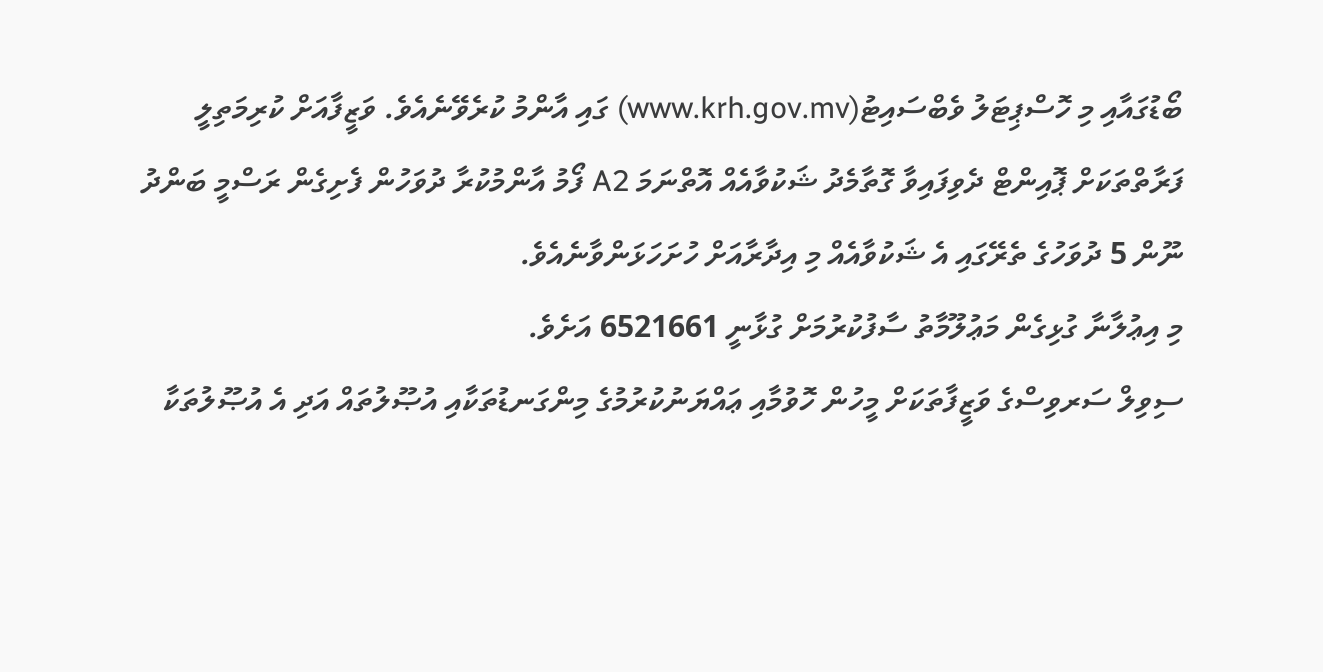ބޯޑުގައާއި މި ހޮސްޕިޓަލު ވެބްސައިޓު(www.krh.gov.mv) ގައި އާންމު ކުރެވޭނެއެވެ. ވަޒީފާއަށް ކުރިމަތިލީ ފަރާތްތަކަށް ޕޮއިންޓް ދެވިފައިވާ ގޮތާމެދު ޝަކުވާއެއް އޮތްނަމަ A2 ފޯމު އާންމުކުރާ ދުވަހުން ފެށިގެން ރަސްމީ ބަންދު ނޫން 5 ދުވަހުގެ ތެރޭގައި އެ ޝަކުވާއެއް މި އިދާރާއަށް ހުށަހަޅަންވާނެއެވެ.
މި އިޢުލާނާ ގުޅިގެން މަޢުލޫމާތު ސާފުކުރުމަށް ގުޅާނީ 6521661 އަށެވެ.
ސިވިލް ސަރވިސްގެ ވަޒީފާތަކަށް މީހުން ހޮވުމާއި ޢައްޔަނުކުރުމުގެ މިންގަނޑުތަކާއި އުޞޫލުތައް އަދި އެ އުޞޫލުތަކާ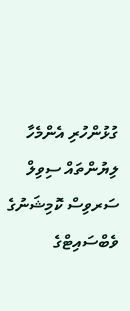ގުޅުންހުރި އެންމެހާ ލިޔުންތައް ސިވިލް ސަރވިސް ކޮމިޝަނުގެ ވެބްސައިޓްގެ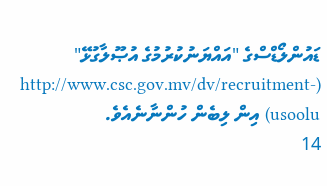ޑައުންލޯޑްސްގެ "އައްޔަނުކުރުމުގެ އުޞޫލާގުޅޭ" (http://www.csc.gov.mv/dv/recruitment-usoolu) އިން ލިބެން ހުންނާނެއެވެ.
14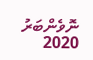ނޮވެންބަރު 2020